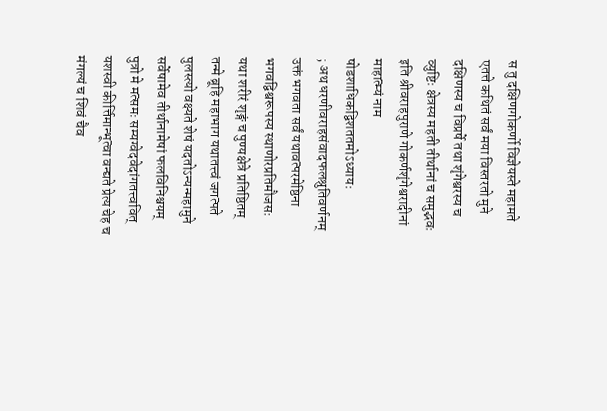स तु दक्षिणगोकर्णो विज्ञेयस्ते महामते
एतत्ते कथितं सर्वं मया विस्तरतो मुने
दक्षिणस्य च विप्रर्षे तथा शृंगेश्वरस्य च
व्युष्टिः क्षेत्रस्य महती तीर्थानां च समुद्भवः
इति श्रीवराहपुराणे गोकर्णशृंगेश्वरादीनां माहात्म्यं नाम षोडशाधिकद्विशततमोऽध्यायः
; अथ धरणीवराहसंवादफलश्रुतिवर्णनम् उक्तं भगवता सर्वं यथावत्परमेष्ठिना
भगवद्विश्वरूपस्य स्थाणोरप्रतिमौजसः
यथा शरीरं शृङ्गं च पुण्यक्षेत्रे प्रतिष्ठितम्
तन्मे ब्रूहि महाभाग यथातत्त्वं जगत्पते पुलस्त्यो वक्ष्यते शेषं यदतोऽन्यन्महामुने
सर्वेषामेव तीर्थानामेषां फलविनिश्चयम्
पुत्रो मे मत्समः सम्यग्वेदवेदांगतत्त्ववित्
यशस्वी कीर्त्तिमान्भूत्वा वन्द्यते प्रेत्य चेह च
मंगल्यं च शिवं चैव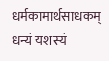धर्मकामार्थसाधकम्
धन्यं यशस्यं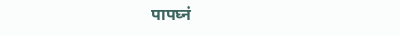पापघ्नं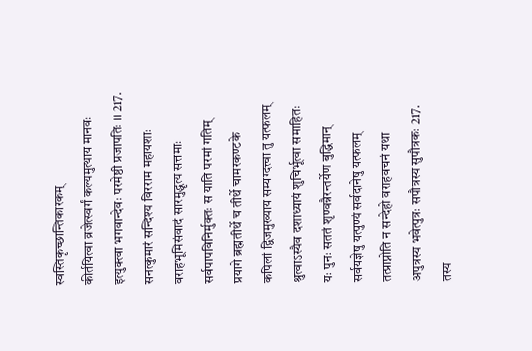स्वस्तिकृच्छान्तिकारकम्
कीर्तयित्वा व्रजेत्स्वर्गं कल्यमुत्थाय मानवः इत्युक्त्वा भगवान्देवः परमेष्ठी प्रजापतिः ।। 217.
सनत्कुमारं सन्दिश्य विरराम महायशाः
वराहभूमिसंवादं सारमुद्धृत्य सत्तमाः
सर्वपापविनिर्मुक्तः स याति परमां गतिम्
प्रयागे ब्रह्मतीर्थे च तीर्थे चामरकण्टके
कपिलां द्विजमुख्याय सम्यग्दत्त्वा तु यत्फलम्
श्रुत्वाऽस्यैव दशाध्यायं शुचिर्भूत्वा समाहितः
यः पुनः सततं शृण्वन्नैरन्तर्येण बुद्धिमान्
सर्वयज्ञेषु यत्पुण्यं सर्वदानेषु यत्फलम्
तत्प्राप्नोति न सन्देहो वराहवचनं यथा
अपुत्रस्य भवेत्पुत्रः सपौत्रस्य सुपौत्रकः 217.
तस्य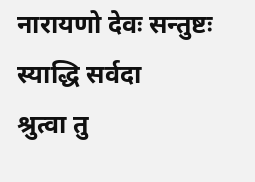नारायणो देवः सन्तुष्टः स्याद्धि सर्वदा
श्रुत्वा तु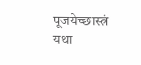पूजयेच्छास्त्रं यथा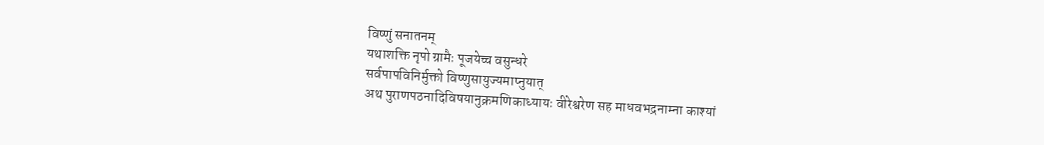विष्णुं सनातनम्
यथाशक्ति नृपो ग्रामैः पूजयेच्च वसुन्धरे
सर्वपापविनिर्मुक्तो विष्णुसायुज्यमाप्नुयात्
अथ पुराणपठनादिविषयानुक्रमणिकाध्यायः वीरेश्वरेण सह माधवभद्रनाम्ना काश्यां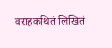वराहकथितं लिखितं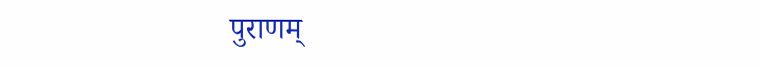पुराणम्